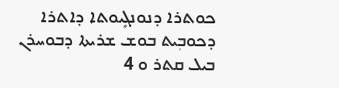ܟܘܬܪܐ ܕܢܘܢܓܻܝܘܬܐ ܕܐܬܪܐ ܕܟܘܒܼܝܬ ܒܘܫ ܫܪܝܬܐ ܕܒܘܚܪܢ ܒܝܠ ܩܬܪ ܘ 4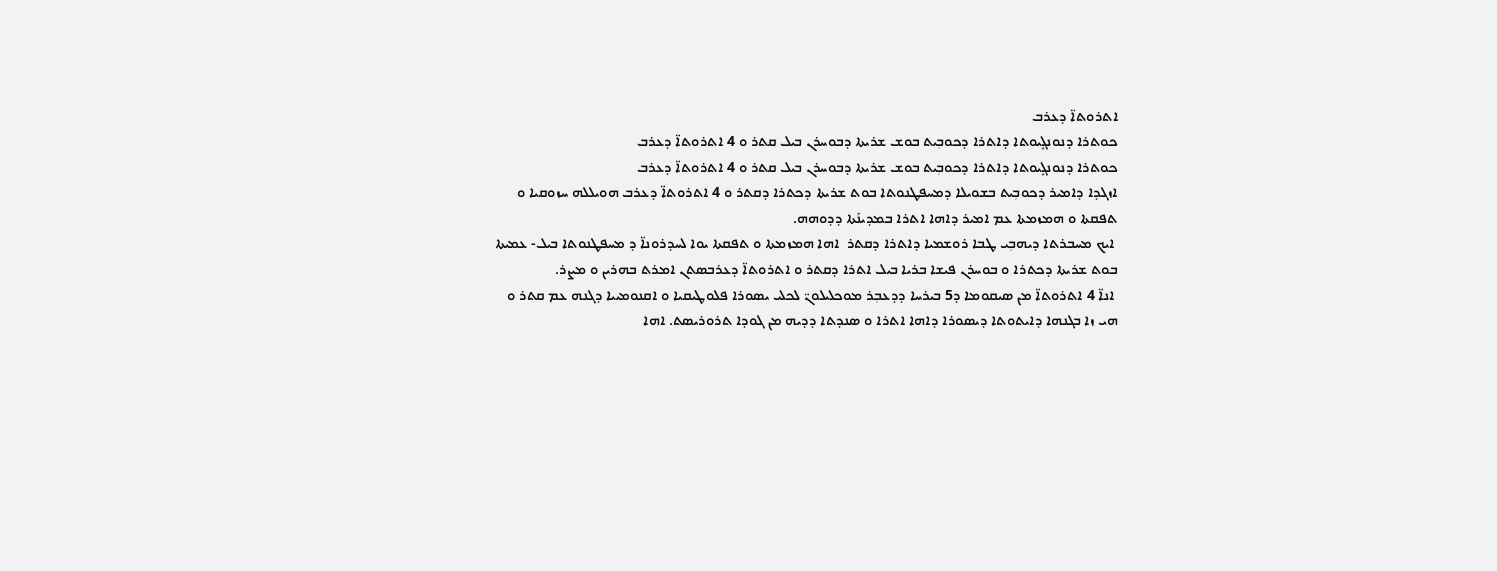ܐܬܪܘܬܐ̈ ܕܥܪܒ
ܟܘܬܪܐ ܕܢܘܢܓܻܝܘܬܐ ܕܐܬܪܐ ܕܟܘܒܼܝܬ ܒܘܫ ܫܪܝܬܐ ܕܒܘܚܪܢ ܒܝܠ ܩܬܪ ܘ 4 ܐܬܪܘܬܐ̈ ܕܥܪܒ
ܟܘܬܪܐ ܕܢܘܢܓܻܝܘܬܐ ܕܐܬܪܐ ܕܟܘܒܼܝܬ ܒܘܫ ܫܪܝܬܐ ܕܒܘܚܪܢ ܒܝܠ ܩܬܪ ܘ 4 ܐܬܪܘܬܐ̈ ܕܥܪܒ
ܐܙܓܕܐ ܕܐܡܝܪ ܕܟܘܒܼܝܬ ܒܫܘܝܠܐ ܕܡܚܦܛܢܘܬܐ ܒܘܬ ܫܪܝܬܐ ܕܟܬܪܐ ܕܩܬܪ ܘ 4 ܐܬܪܘܬܐ̈ ܕܥܪܒ ܗܘܝܠܠܗ ܚܙܘܩܝܐ ܘ ܬܦܩܬܐ ܘ ܗܡܙܡܬܐ ܥܡ ܐܡܝܪ ܕܐܗܐ ܐܬܪܐ ܒܡܕܝܢܰܬܐ ܕܕܘܗܗ.
 ܐܝܟ ܡܚܒܪܬܐ ܕܝܗܒܼܝ ܛܒܐ ܪܘܫܡܝܐ ܕܐܬܪܐ ܕܩܬܪ  ܐܗܐ ܗܡܙܡܬܐ ܘ ܬܦܩܬܐ ܝܘܐ ܠܚܕܪܘܢܐ̈ ܕ ܡܚܦܛܢܘܬܐ ܒܝܠ- ܥܡܝܬܐ ܒܘܬ ܫܪܝܬܐ ܕܟܬܪܐ ܘ ܒܘܚܪܢ ܦܝܫܐ ܒܪܝܐ ܒܝܠ ܐܬܪܐ ܕܩܬܪ ܘ ܐܬܪܘܬܐ̈ ܕܥܪܒܣܬܢ ܐܡܪܬ ܒܗܪܝܢ ܘ ܡܨܪ.
 ܐܢܐ̈ 4 ܐܬܪܘܬܐ̈ ܡܢ ܣܝܩܘܡܐ ܕ5 ܒܝܪܚܐ ܕܕܥܒܼܪ ܡܘܟܠܝܠܘܢ̈ ܠܟܠܝ ܝܣܘܪܐ ܦܠܘܛܝܩܝܐ ܘ ܐܩܢܘܡܝܝܐ ܕܓܢܗ ܥܡ ܩܬܪ ܘ ܗܝ ܙܐ ܒܓܢܗܐ ܕܐܝܬܘܬܐ ܕܝܣܘܪܐ ܕܐܗܐ ܐܬܪܐ ܘ ܣܢܕܬܐ ܕܕܝܗ ܡܢ ܓܘܕܐ ܬܪܘܪܝܣܬ. ܐܗܐ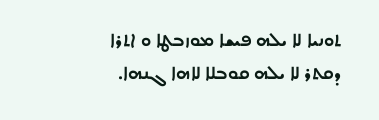ܬܘܢܝܐ ܠܐ ܝܠܗ ܦܝܫܐ ܡܘܙܒܛܐ ܘ ܐܬܪܐ ܕܩܬܪ ܠܐ ܝܠܗ ܩܘܒܠܐ ܠܐܗܐ ܓܢܗܐ.